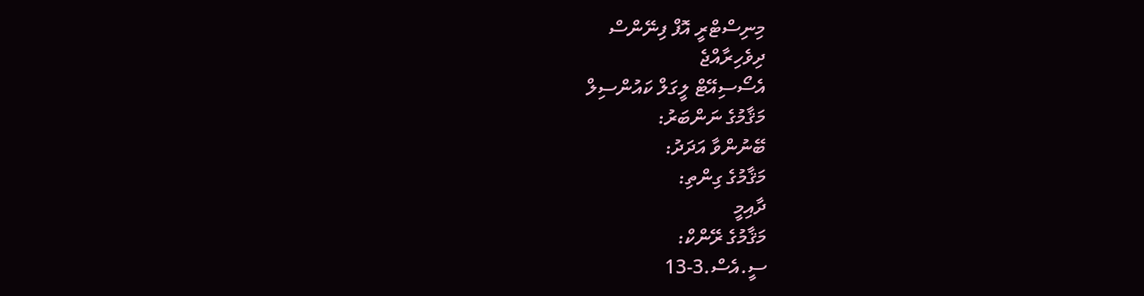މިނިސްޓްރީ އޮފް ފިނޭންސް
ދިވެހިރާއްޖެ
އެސޯސިއޭޓް ލީގަލް ކައުންސިލް
މަޤާމުގެ ނަންބަރު:
ބޭނުންވާ އަދަދު:
މަޤާމުގެ ގިންތި:
ދާއިމީ
މަޤާމުގެ ރޭންކް:
ސީ.އެސް.3-13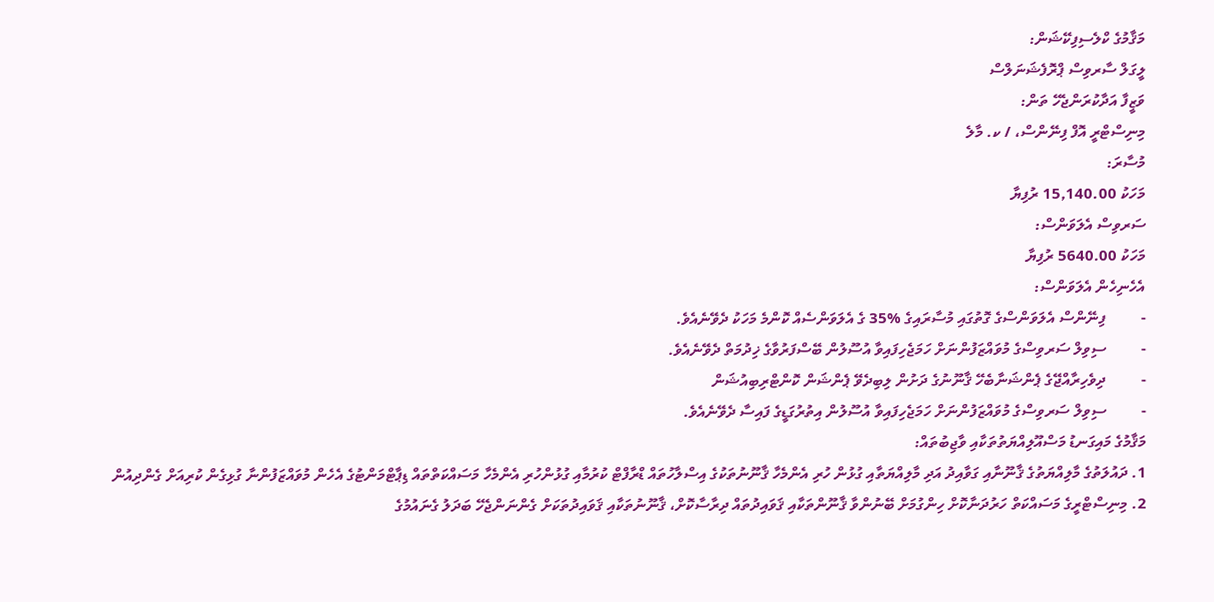މަޤާމުގެ ކްލެސިފިކޭޝަން:
ލީގަލް ސާރވިސް ޕްރޮފެޝަނަލްސް
ވަޒީފާ އަދާކުރަންޖެހޭ ތަން:
މިނިސްޓްރީ އޮފް ފިނޭންސް، / ކ. މާލެ
މުސާރަ:
މަހަކު 15,140.00 ރުފިޔާ
ސަރވިސް އެލަވަންސް:
މަހަކު 5640.00 ރުފިޔާ
އެހެނިހެން އެލަވަންސް:
-         ފިނޭންސް އެލަވަންސްގެ ގޮތުގައި މުސާރައިގެ %35 ގެ އެލަވަންސެއް ކޮންމެ މަހަކު ދެވޭނެއެވެ.
-         ސިވިލް ސަރވިސްގެ މުވައްޒަފުންނަށް ހަމަޖެހިފައިވާ އުސޫލުން ބޭސްފަރުވާގެ ޚިދުމަތް ދެވޭނެއެވެ.
-         ދިވެހިރާއްޖޭގެ ޕެންޝަނާބެހޭ ޤާނޫނުގެ ދަށުން ލިބިދެވޭ ޕެންޝަން ކޮންޓްރިބިއުޝަން
-         ސިވިލް ސަރވިސްގެ މުވައްޒަފުންނަށް ހަމަޖެހިފައިވާ އުސޫލުން އިތުރުގަޑީގެ ފައިސާ ދެވޭނެއެވެ.
މަޤާމުގެ މައިގަނޑު މަސްއޫލިއްޔަތުތަކާއި ވާޖިބުތައް:
1. ދައުލަތުގެ މާލިއްޔަތުގެ ޤާނޫނާއި ގަވާއިދު އަދި މާލިއްޔަތާއި ގުޅުން ހުރި އެންމެހާ ޤާނޫނުތަކުގެ އިސްލާހުތައް ޑްރާފްޓް ކުރުމާއި ގުޅުންހުރި އެންމެހާ މަސައްކަތްތައް ޑިޕާޓްމަންޓުގެ އެހެން މުވައްޒަފުންނާ ގުޅިގެން ކުރިއަށް ގެންދިއުން
2. މިނިސްޓްރީގެ މަސައްކަތް ހަރުދަނާކޮށް ހިންގުމަށް ބޭނުންވާ ޤާނޫންތަކާއި ޤަވައިދުތައް ދިރާސާކޮށް، ޤާނޫނުތަކާއި ޤަވައިދުތަކަށް ގެންނަންޖެހޭ ބަދަލު ގެނައުމުގެ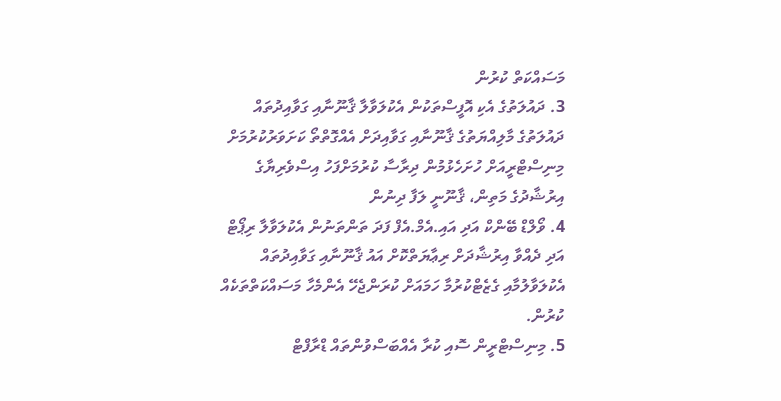މަސައްކަތް ކުރުން
3. ދައުލަތުގެ އެކި އޮފީސްތަކުން އެކުލަވާލާ ޤާނޫނާއި ގަވާއިދުތައް ދައުލަތުގެ މާލިއްޔަތުގެ ޤާނޫނާއި ގަވާއިދަށް އެއްގޮތްތޯ ކަށަވަރުކުރުމަށް މިނިސްޓްރީއަށް ހުށަހެޅުމުން ދިރާސާ ކުރުމަށްފަހު އިސްވެރިޔާގެ އިރުޝާދުގެ މަތިން، ޤާނޫނީ ލަފާ ދިނުން
4. ވޯލްޑް ބޭންކް އަދި އައި.އެމް.އެފް ފަދަ ތަންތަނުން އެކުލަވާލާ ރިޕޯޓް އަދި ދެއްވާ އިރުޝާދަށް ރިޢާޔަތްކޮށް އައު ޤާނޫނާއި ގަވާއިދުތައް އެކުލަވާލުމާއި ގެޒެޓްކުރުމާ ހަމައަށް ކުރަންޖެހޭ އެންމެހާ މަސައްކަތްތަކެއް ކުރުން.
5. މިނިސްޓްރީން ސޮއި ކުރާ އެއްބަސްވުންތައް ޑްރާފްޓް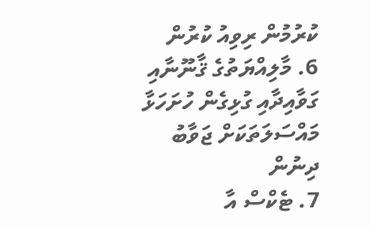ކުރުމުން ރިވިއު ކުރުން
6. މާލިއްޔަތުގެ ޤާނޫނާއި ގަވާއިދާއި ގުޅިގެން ހުށަހަޅާ މައްސަލަތަކަށް ޖަވާބު ދިނުން
7. ޓެކްސް އާ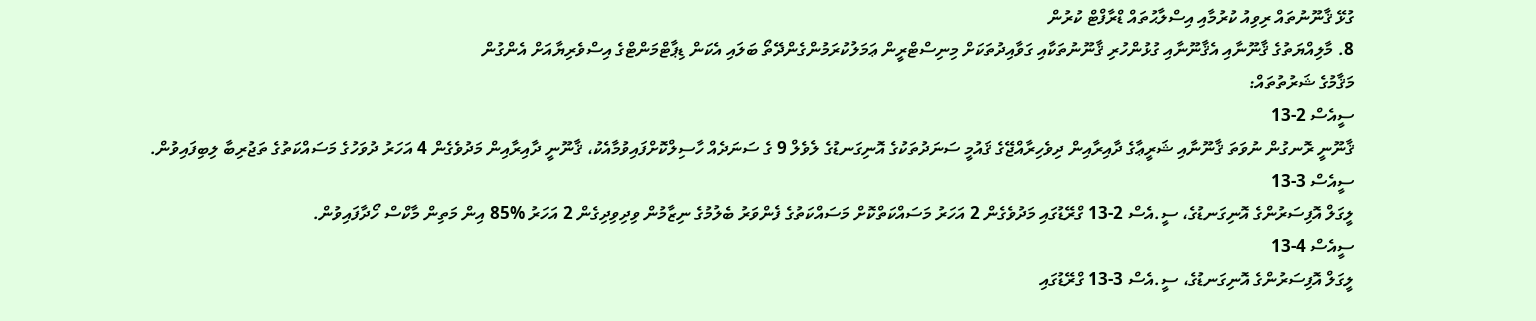ގުޅޭ ޤާނޫނުތައް ރިވިއު ކުރުމާއި އިސްލާޙުތައް ޑްރާފްޓް ކުރުން
8. މާލިއްޔަތުގެ ޤާނޫނާއި އެޤާނޫނާއި ގުޅުންހުރި ޤާނޫނުތަކާއި ގަވާއިދުތަކަށް މިނިސްޓްރީން ޢަމަލުކުރަމުންގެންދޭތޯ ބަލައި އެކަން ޑިޕާޓްމަންޓްގެ އިސްވެރިޔާއަށް އެންގުން
މަޤާމުގެ ޝަރުތުތައް:
ސީއެސް 2-13
ޤާނޫނީ ރޮނގުން ނުވަތަ ޤާނޫނާއި ޝަރީޢާގެ ދާއިރާއިން ދިވެހިރާއްޖޭގެ ޤައުމީ ސަނަދުތަކުގެ އޮނިގަނޑުގެ ލެވެލް 9 ގެ ސަނަދެއް ހާސިލްކޮށްފައިވުމާއެކު، ޤާނޫނީ ދާއިރާއިން މަދުވެގެން 4 އަހަރު ދުވަހުގެ މަސައްކަތުގެ ތަޖުރިބާ ލިބިފައިވުން.
ސީއެސް 3-13
ލީގަލް އޮފިސަރުންގެ އޮނިގަނޑުގެ، ސީ.އެސް 2-13 ގްރޭޑުގައި މަދުވެގެން 2 އަހަރު މަސައްކަތްކޮށް މަސައްކަތުގެ ފެންވަރު ބެލުމުގެ ނިޒާމުން ވިދިވިދިގެން 2 އަހަރު %85 އިން މަތިން މާކްސް ހޯދާފައިވުން.
ސީއެސް 4-13
ލީގަލް އޮފިސަރުންގެ އޮނިގަނޑުގެ، ސީ.އެސް 3-13 ގްރޭޑުގައި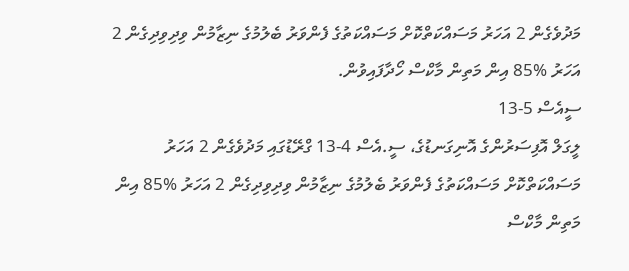މަދުވެގެން 2 އަހަރު މަސައްކަތްކޮށް މަސައްކަތުގެ ފެންވަރު ބެލުމުގެ ނިޒާމުން ވިދިވިދިގެން 2 އަހަރު %85 އިން މަތިން މާކްސް ހޯދާފައިވުން.
ސީއެސް 5-13
ލީގަލް އޮފިސަރުންގެ އޮނިގަނޑުގެ، ސީ.އެސް 4-13 ގްރޭޑުގައި މަދުވެގެން 2 އަހަރު މަސައްކަތްކޮށް މަސައްކަތުގެ ފެންވަރު ބެލުމުގެ ނިޒާމުން ވިދިވިދިގެން 2 އަހަރު %85 އިން މަތިން މާކްސް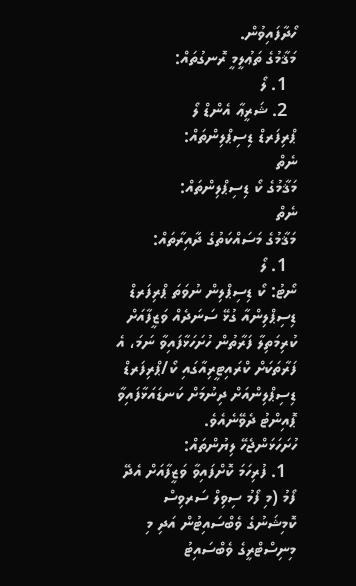ހޯދާފައިވުން.
މަޤާމުގެ ތަޢުލީމީ ރޮނގުތައް:
  1. ލޯ
  2. ޝަރީޢާ އެންޑް ލޯ
ޕްރިފަރޑް ޑިސިޕްލިންތައް:
ނެތް
މަޤާމުގެ ކޯ ޑިސިޕްލިންތައް:
ނެތް
މަޤާމުގެ މަސައްކަތުގެ ދާއިރާތައް:
  1. ލޯ
ނޯޓު: ކޯ ޑިސިޕްލިން ނުވަތަ ޕްރިފަރޑް ޑިސިޕްލިންއާ ގުޅޭ ސަނަދެއް ވަޒީފާއަށް ކުރިމަތިލާ ފަރާތުން ހުށަހަޅާފައިވާ ނަމަ، އެ ފަރާތަކަށް ކްރައިޓީރިއާގައި ކޯ/ޕްރިފަރޑް ޑިސިޕްލިންއަށް ދިނުމަށް ކަނޑައަޅާފައިވާ ޕޮއިންޓު ދެވޭނެއެވެ.
ހުށަހަޅަންޖެހޭ ލިޔުންތައް:
  1. ފުރިހަމަ ކޮށްފައިވާ ވަޒީފާއަށް އެދޭ ފޯމު (މި ފޯމު ސިވިލް ސަރވިސް ކޮމިޝަނުގެ ވެބްސައިޓުން އަދި މި މިނިސްޓްރީގެ ވެބްސައިޓު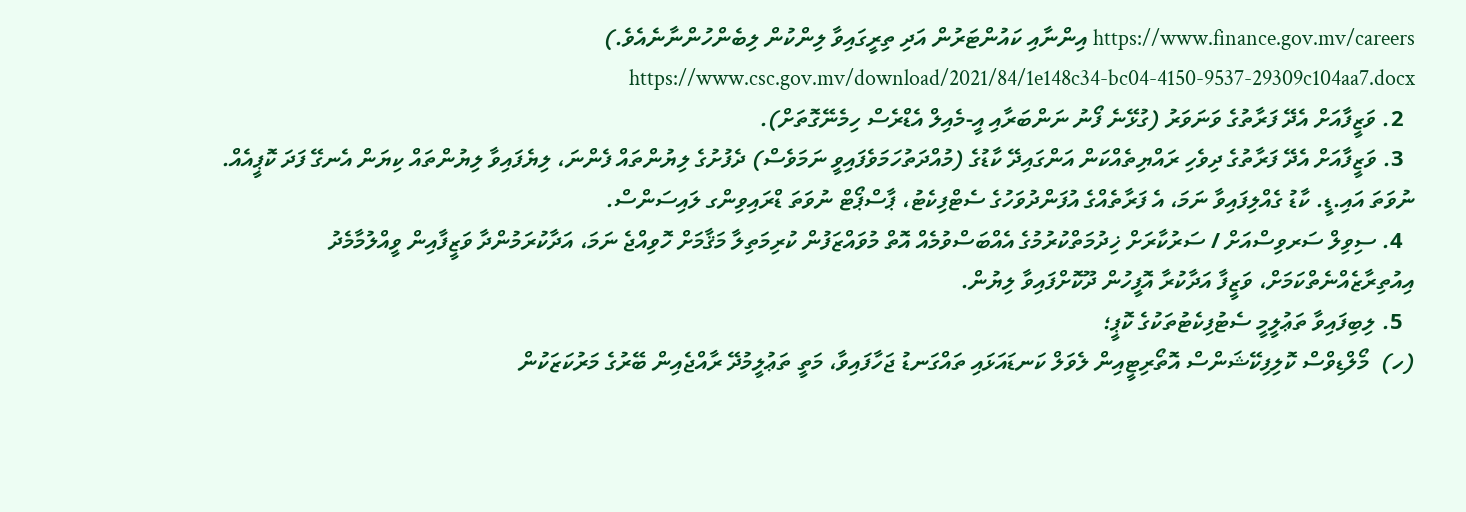https://www.finance.gov.mv/careers އިންނާއި ކައުންޓަރުން އަދި ތިރީގައިވާ ލިންކުން ލިބެންހުންނާނެއެވެ.)  https://www.csc.gov.mv/download/2021/84/1e148c34-bc04-4150-9537-29309c104aa7.docx
  2. ވަޒީފާއަށް އެދޭ ފަރާތުގެ ވަނަވަރު (ގުޅޭނެ ފޯނު ނަންބަރާއި އީ-މެއިލް އެޑްރެސް ހިމެނޭގޮތަށް).
  3. ވަޒީފާއަށް އެދޭ ފަރާތުގެ ދިވެހި ރައްޔިތެއްކަން އަންގައިދޭ ކާޑުގެ (މުއްދަތުހަމަވެފައިވީ ނަމަވެސް) ދެފުށުގެ ލިޔުންތައް ފެންނަ، ލިޔެފައިވާ ލިޔުންތައް ކިޔަން އެނގޭ ފަދަ ކޮޕީއެއް. ނުވަތަ އައި.ޑީ. ކާޑު ގެއްލިފައިވާ ނަމަ، އެ ފަރާތެއްގެ އުފަންދުވަހުގެ ސެޓްފިކެޓު، ޕާސްޕޯޓް ނުވަތަ ޑްރައިވިންގ ލައިސަންސް.
  4. ސިވިލް ސަރވިސްއަށް / ސަރުކާރަށް ޚިދުމަތްކުރުމުގެ އެއްބަސްވުމެއް އޮތް މުވައްޒަފުން ކުރިމަތިލާ މަޤާމަށް ހޮވިއްޖެ ނަމަ، އަދާކުރަމުންދާ ވަޒީފާއިން ވީއްލުމާމެދު އިއުތިރާޒެއްނެތްކަމަށް، ވަޒީފާ އަދާކުރާ އޮފީހުން ދޫކޮށްފައިވާ ލިޔުން.
  5. ލިބިފައިވާ ތަޢުލީމީ ސެޓުފިކެޓުތަކުގެ ކޮޕީ؛
(ހ)  މޯލްޑިވްސް ކޮލިފިކޭޝަންސް އޮތޯރިޓީއިން ލެވަލް ކަނޑައަޅައި ތައްގަނޑު ޖަހާފައިވާ، މަތީ ތަޢުލީމުދޭ ރާއްޖެއިން ބޭރުގެ މަރުކަޒަކުން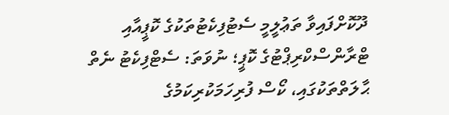ދޫކޮށްފައިވާ ތަޢުލީމީ ސެޓުފިކެޓުތަކުގެ ކޮޕީއާއި ޓްރާންސްކްރިޕްޓުގެ ކޮޕީ؛ ނުވަތަ: ސެޓްފިކެޓު ނެތް ޙާލަތްތަކުގައި، ކޯސް ފުރިހަމަކުރިކަމުގެ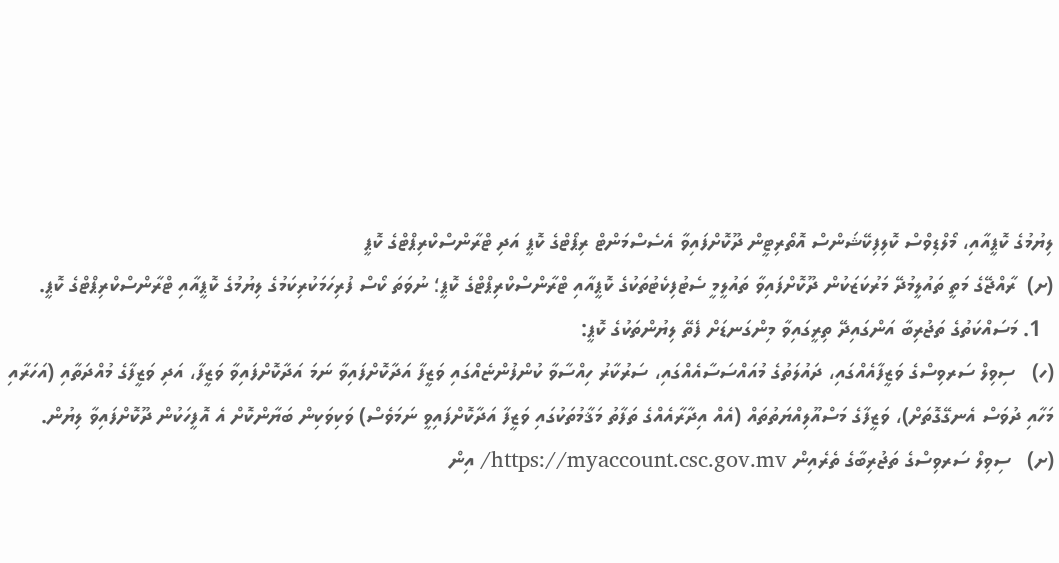ލިޔުމުގެ ކޮޕީއާއި، މޯލްޑިވްސް ކޮލިފިކޭޝަންސް އޮތޯރިޓީން ދޫކޮށްފައިވާ އެސެސްމަންޓް ރިޕޯޓްގެ ކޮޕީ އަދި ޓްރާންސްކްރިޕްޓްގެ ކޮޕީ
(ށ)  ރާއްޖޭގެ މަތީ ތައުލީމުދޭ މަރުކަޒަކުން ދޫކޮށްފައިވާ ތައުލީމީ ސެޓުފިކެޓުތަކުގެ ކޮޕީއާއި ޓްރާންސްކްރިޕްޓްގެ ކޮޕީ؛ ނުވަތަ ކޯސް ފުރިހަމަކުރިކަމުގެ ލިޔުމުގެ ކޮޕީއާއި ޓްރާންސްކްރިޕްޓްގެ ކޮޕީ.
  1. މަސައްކަތުގެ ތަޖުރިބާ އަންގައިދޭ ތިރީގައިވާ މިންގަނޑަށް ފެތޭ ލިޔުންތަކުގެ ކޮޕީ:
(ހ)   ސިވިލް ސަރވިސްގެ ވަޒީފާއެއްގައި، ދައުލަތުގެ މުއައްސަސާއެއްގައި، ސަރުކާރު ހިއްސާވާ ކުންފުންޏެއްގައި ވަޒީފާ އަދާކޮށްފައިވާ ނަމަ އަދާކޮށްފައިވާ ވަޒީފާ، އަދި ވަޒީފާގެ މުއްދަތާއި (އަހަރާއި މަހާއި ދުވަސް އެނގޭގޮތަށް)، ވަޒީފާގެ މަސްއޫލިއްޔަތުތައް (އެއް އިދާރާއެއްގެ ތަފާތު މަޤާމުތަކުގައި ވަޒީފާ އަދާކޮށްފައިވީ ނަމަވެސް) ވަކިވަކިން ބަޔާންކޮށް އެ އޮފީހަކުން ދޫކޮށްފައިވާ ލިޔުން.
(ށ)   ސިވިލް ސަރވިސްގެ ތަޖުރިބާގެ ތެރެއިން https://myaccount.csc.gov.mv/ އިން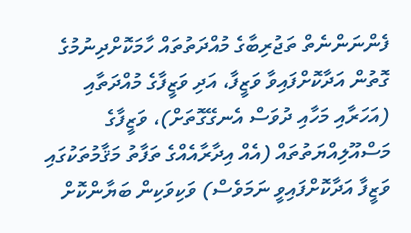ފެންނަންނެތް ތަޖުރިބާގެ މުއްދަތުތައް ހާމަކޮށްދިނުމުގެ ގޮތުން އަދާކޮށްފައިވާ ވަޒީފާ، އަދި ވަޒީފާގެ މުއްދަތާއި (އަހަރާއި މަހާއި ދުވަސް އެނގޭގޮތަށް)، ވަޒީފާގެ މަސްއޫލިއްޔަތުތައް (އެއް އިދާރާއެއްގެ ތަފާތު މަޤާމުތަކުގައި ވަޒީފާ އަދާކޮށްފައިވީ ނަމަވެސް) ވަކިވަކިން ބަޔާންކޮށް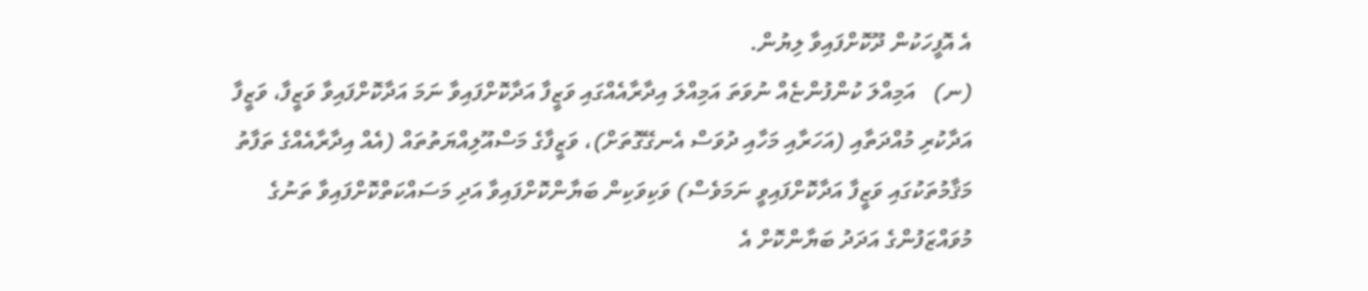އެ އޮފީހަކުން ދޫކޮށްފައިވާ ލިޔުން.
(ނ)   އަމިއްލަ ކުންފުންޏެއް ނުވަތަ އަމިއްލަ އިދާރާއެއްގައި ވަޒީފާ އަދާކޮށްފައިވާ ނަމަ އަދާކޮށްފައިވާ ވަޒީފާ، ވަޒީފާ އަދާކުރި މުއްދަތާއި (އަހަރާއި މަހާއި ދުވަސް އެނގޭގޮތަށް)، ވަޒީފާގެ މަސްއޫލިއްޔަތުތައް (އެއް އިދާރާއެއްގެ ތަފާތު މަޤާމުތަކުގައި ވަޒީފާ އަދާކޮށްފައިވީ ނަމަވެސް) ވަކިވަކިން ބަޔާންކޮށްފައިވާ އަދި މަސައްކަތްކޮށްފައިވާ ތަނުގެ މުވައްޒަފުންގެ އަދަދު ބަޔާންކޮށް އެ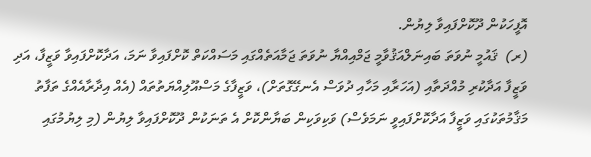އޮފީހަކުން ދޫކޮށްފައިވާ ލިޔުން.
(ރ)  ޤައުމީ ނުވަތަ ބައިނަލްއަޤުވާމީ ޖަމްއިއްޔާ ނުވަތަ ޖަމާއަތެއްގައި މަސައްކަތް ކޮށްފައިވާ ނަމަ، އަދާކޮށްފައިވާ ވަޒީފާ، އަދި ވަޒީފާ އަދާކުރި މުއްދަތާއި (އަހަރާއި މަހާއި ދުވަސް އެނގޭގޮތަށް)، ވަޒީފާގެ މަސްއޫލިއްޔަތުތައް (އެއް އިދާރާއެއްގެ ތަފާތު މަޤާމުތަކުގައި ވަޒީފާ އަދާކޮށްފައިވީ ނަމަވެސް) ވަކިވަކިން ބަޔާންކޮށް އެ ތަނަކުން ދޫކޮށްފައިވާ ލިޔުން (މި ލިޔުމުގައި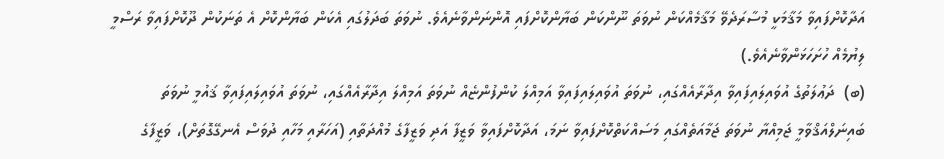އަދާކޮށްފައިވާ މަޤާމަކީ މުސާރަދެވޭ މަޤާމެއްކަން ނުވަތަ ނޫންކަން ބަޔާންކޮށްފައި އޮންނަންވާނެއެވެ. ނުވަތަ ބަދަލުގައި އެކަން ބަޔާންކޮށް އެ ތަނަކުން ދޫކޮށްފައިވާ ރަސްމީ ލިޔުމެއް ހުށަހަޅަންވާނެއެވެ.)
(ބ)  ދަޢުލަތުގެ އުވައިލައިފައިވާ އިދާރާއެއްގައި، ނުވަތަ އުވައިލައިފައިވާ އަމިއްލަ ކުންފުންޏެއް ނުވަތަ އަމިއްލަ އިދާރާއެއްގައި، ނުވަތަ އުވައިލައިފައިވާ ޤައުމީ ނުވަތަ ބައިނަލްއަޤްވާމީ ޖަމިއްޔާ ނުވަތަ ޖަމާއަތެއްގައި މަސައްކަތްކޮށްފައިވާ ނަމަ، އަދާކޮށްފައިވާ ވަޒީފާ އަދި ވަޒީފާގެ މުއްދަތާއި (އަހަރާއި މަހާއި ދުވަސް އެނގޭގޮތަށް)، ވަޒީފާގެ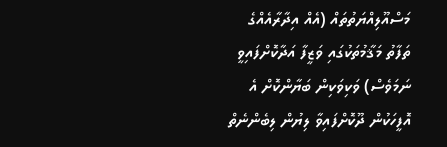މަސްއޫލިއްޔަތުތައް (އެއް އިދާރާއެއްގެ ތަފާތު މަޤާމުތަކުގައި ވަޒީފާ އަދާކޮށްފައިވީ ނަމަވެސް) ވަކިވަކިން ބަޔާންކޮށް އެ އޮފީހަކުން ދޫކޮށްފައިވާ ލިޔުން ލިބެންނެތް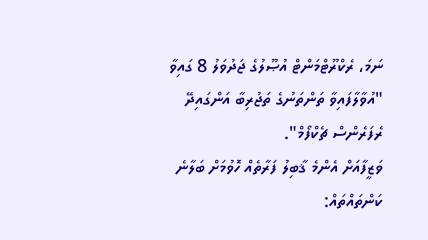ނަމަ، ރެކްރޫޓްމަންޓް އުޞޫލުގެ ޖަދުވަލު 8 ގައިވާ "އުވާލާފައިވާ ތަންތަނުގެ ތަޖުރިބާ އަންގައިދޭ ރެފަރެންސް ޗެކްފޯމް".
ވަޒީފާއަށް އެންމެ ޤާބިލު ފަރާތެއް ހޮވުމަށް ބަލާނެ   ކަންތައްތައް: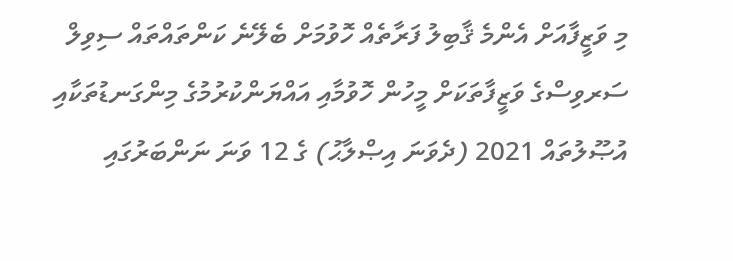މި ވަޒީފާއަށް އެންމެ ޤާބިލު ފަރާތެއް ހޮވުމަށް ބެލޭނެ ކަންތައްތައް ސިވިލް ސަރވިސްގެ ވަޒީފާތަކަށް މީހުން ހޮވުމާއި އައްޔަންކުރުމުގެ މިންގަނޑުތަކާއި އުޞޫލުތައް 2021 (ދެވަނަ އިޞްލާޙު) ގެ 12 ވަނަ ނަންބަރުގައި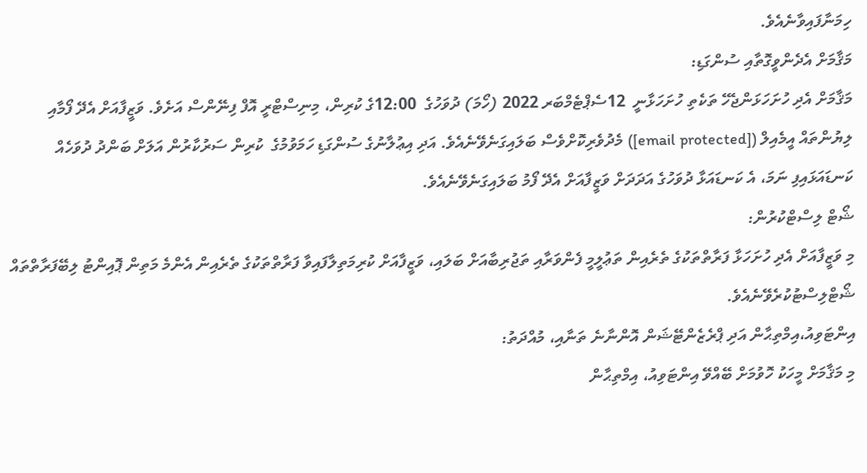ހިމަނާފައިވާނެއެވެ.
މަޤާމަށް އެދެންވީގޮތާއި ސުންގަޑި:
މަޤާމަށް އެދި ހުށަހަޅަންޖެހޭ ތަކެތި ހުށަހަޅާނީ  12ސެޕްޓެމްބަރ 2022 (ހޯމަ) ދުވަހުގެ  12:00ގެ ކުރިން، މިނިސްޓްރީ އޮފް ފިނޭންސް އަށެވެ. ވަޒީފާއަށް އެދޭ ފޯމާއި ލިޔުންތައް އީމެއިލް ([email protected]) މެދުވެރިކޮށްވެސް ބަލައިގަނެވޭނެއެވެ. އަދި އިޢުލާނުގެ ސުންގަޑި ހަމަވުމުގެ  ކުރިން ސަރުކާރުން އަލަށް ބަންދު ދުވަހެއް ކަނޑައަޅައިފި ނަމަ، އެ ކަނޑައަޅާ ދުވަހުގެ އަދަދަށް ވަޒީފާއަށް އެދޭ ފޯމު ބަލައިގަނެވޭނެއެވެ.
ޝޯޓް ލިސްޓްކުރުން:
މި ވަޒީފާއަށް އެދި ހުށަހަޅާ ފަރާތްތަކުގެ ތެރެއިން ތަޢުލީމީ ފެންވަރާއި ތަޖުރިބާއަށް ބަލައި، ވަޒީފާއަށް ކުރިމަތިލާފައިވާ ފަރާތްތަކުގެ ތެރެއިން އެންމެ މަތިން ޕޮއިންޓު ލިބޭފަރާތްތައް ޝޯޓްލިސްޓުކުރެވޭނެއެވެ.
އިންޓަވިއު،އިމްތިޙާން އަދި ޕްރެޒެންޓޭޝަން އޮންނާނެ ތަނާއި، މުއްދަތު:
މި މަޤާމަށް މީހަކު ހޮވުމަށް ބޭއްވޭ އިންޓަވިއު، އިމްތިޙާން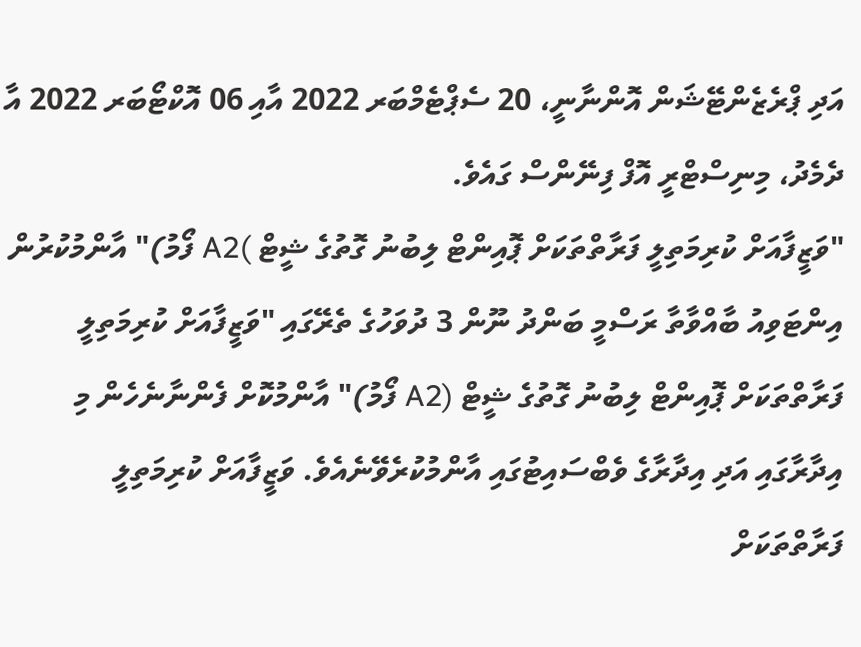އަދި ޕްރެޒެންޓޭޝަން އޮންނާނީ، 20 ސެޕްޓެމްބަރ 2022 އާއި 06 އޮކްޓޯބަރ 2022 އާ ދެމެދު، މިނިސްޓްރީ އޮފް ފިނޭންސް ގައެވެ.
"ވަޒީފާއަށް ކުރިމަތިލީ ފަރާތްތަކަށް ޕޮއިންޓް ލިބުނު ގޮތުގެ ޝީޓް )A2 ފޯމު)" އާންމުކުރުން
އިންޓަވިއު ބާއްވާތާ ރަސްމީ ބަންދު ނޫން 3 ދުވަހުގެ ތެރޭގައި "ވަޒީފާއަށް ކުރިމަތިލީ ފަރާތްތަކަށް ޕޮއިންޓް ލިބުނު ގޮތުގެ ޝީޓް (A2 ފޯމު)" އާންމުކޮށް ފެންނާނެހެން މި އިދާރާގައި އަދި އިދާރާގެ ވެބްސައިޓުގައި އާންމުކުރެވޭނެއެވެ. ވަޒީފާއަށް ކުރިމަތިލީ ފަރާތްތަކަށް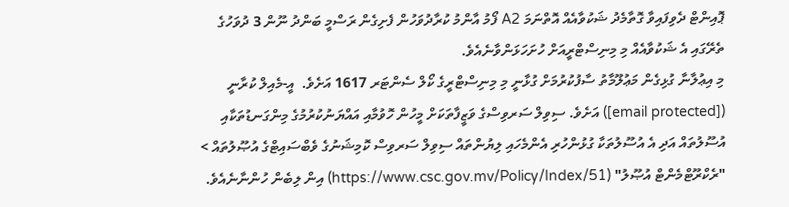ޕޮއިންޓް ދެވިފައިވާ ގޮތާމެދު ޝަކުވާއެއް އޮތްނަމަ A2 ފޯމު އާންމު ކުރާދުވަހުން ފެށިގެން ރަސްމީ ބަންދު ނޫން 3 ދުވަހުގެ ތެރޭގައި އެ ޝަކުވާއެއް މި މިނިސްޓްރީއަށް ހުށަހަޅަންވާނެއެވެ.
މި އިޢުލާނާ ގުޅިގެން މަޢުލޫމާތު ސާފުކުރުމަށް ގުޅާނީ މި މިނިސްޓްރީގެ ކޯލް ސެންޓަރ 1617 އަށެވެ.  އީ-މެއިލް ކުރާނީ ([email protected]) އަށެވެ. ސިވިލް ސަރވިސްގެ ވަޒީފާތަކަށް މީހުން ހޮވުމާއި އައްޔަނުކުރުމުގެ މިންގަނޑުތަކާއި އުސޫލުތައް އަދި އެ އުސޫލުތަކާ ގުޅުންހުރި އެންމެހައި ލިޔުންތައް ސިވިލް ސަރވިސް ކޮމިޝަނުގެ ވެބްސައިޓްގެ އުޞޫލުތައް > "ރެކްރޫޓްމެންޓް އުޞޫލު" (https://www.csc.gov.mv/Policy/Index/51) އިން ލިބެން ހުންނާނެއެވެ.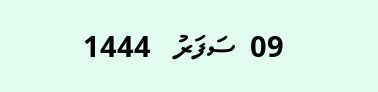09  ސަފަރު   1444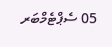05 ސެޕްޓެމްބަރ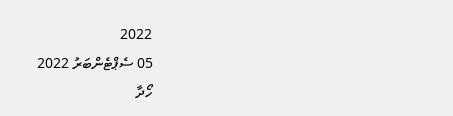2022
05 ސެޕްޓެންބަރު 2022
ހޯދާ